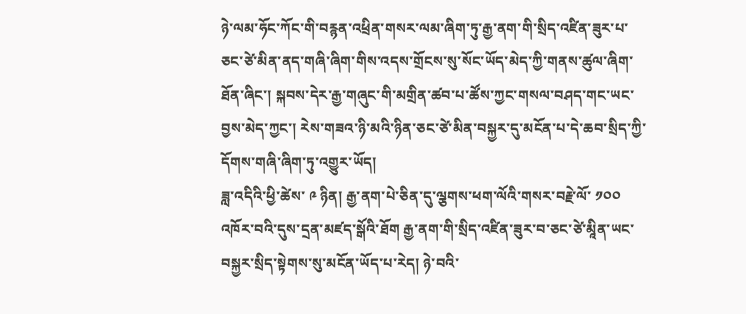ཉེ་ལམ་ཧོང་ཀོང་གི་བརྙན་འཕྲིན་གསར་ལམ་ཞིག་ཏུ་རྒྱ་ནག་གི་སྲིད་འཛིན་ཟུར་པ་ཅང་ཙེ་མིན་ནད་གཞི་ཞིག་གིས་འདས་གྲོངས་སུ་སོང་ཡོད་མེད་ཀྱི་གནས་ཚུལ་ཞིག་ཐོན་ཞིང་། སྐབས་དེར་རྒྱ་གཞུང་གི་མགྲིན་ཚབ་པ་ཚོས་ཀྱང་གསལ་བཤད་གང་ཡང་བྱས་མེད་ཀྱང་། རེས་གཟའ་ཉི་མའི་ཉིན་ཅང་ཙེ་མིན་བསྐྱར་དུ་མངོན་པ་དེ་ཆབ་སྲིད་ཀྱི་དོགས་གཞི་ཞིག་ཏུ་འགྱུར་ཡོད།
ཟླ་འདིའི་ཕྱི་ཚེས་ ༩ ཉིན། རྒྱ་ནག་པེ་ཅིན་དུ་ལྕགས་ཕག་ལོའི་གསར་བརྗེ་ལོ་ ༡༠༠ འཁོར་བའི་དུས་དྲན་མཛད་སྒོའི་ཐོག རྒྱ་ནག་གི་སྲིད་འཛིན་ཟུར་བ་ཅང་ཙེ་མཱིན་ཡང་བསྐྱར་སྲིད་སྟེགས་སུ་མངོན་ཡོད་པ་རེད། ཉེ་བའི་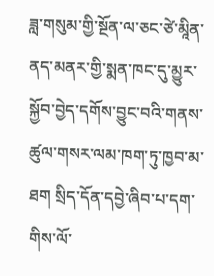ཟླ་གསུམ་གྱི་སྔོན་ལ་ཅང་ཙེ་མཱིན་ནད་མནར་གྱི་སྨན་ཁང་དུ་མྱུར་སྐྱོབ་བྱེད་དགོས་བྱུང་བའི་གནས་ཚུལ་གསར་ལམ་ཁག་ཏུ་ཁྱབ་མ་ཐག སྲིད་དོན་དབྱེ་ཞིབ་པ་དག་གིས་ལོ་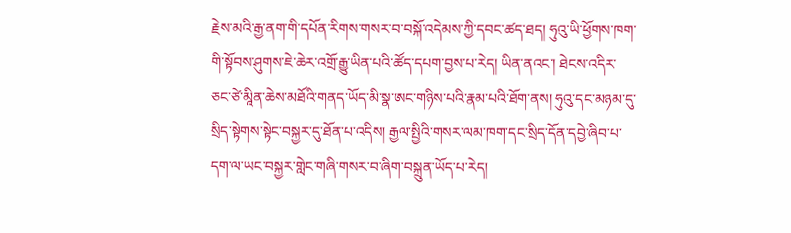རྗེས་མའི་རྒྱ་ནག་གི་དཔོན་རིགས་གསར་བ་བསྐོ་འདེམས་ཀྱི་དབང་ཚད་ཐད། ཧུའུ་ཡི་ཕྱོགས་ཁག་གི་སྟོབས་ཤུགས་ཇེ་ཆེར་འགྲོ་རྒྱུ་ཡིན་པའི་ཚོད་དཔག་བྱས་པ་རེད། ཡིན་ནའང་། ཐེངས་འདིར་ཅང་ཙེ་མཱིན་ཆེས་མཐོའི་གནད་ཡོད་མི་སྣ་ཨང་གཉིས་པའི་རྣམ་པའི་ཐོག་ནས། ཧུའུ་དང་མཉམ་དུ་སྲིད་སྟེགས་སྟེང་བསྐྱར་དུ་ཐོན་པ་འདིས། རྒྱལ་སྤྱིའི་གསར་ལམ་ཁག་དང་སྲིད་དོན་དབྱེ་ཞིབ་པ་དག་ལ་ཡང་བསྐྱར་གླེང་གཞི་གསར་བ་ཞིག་བསྐྲུན་ཡོད་པ་རེད།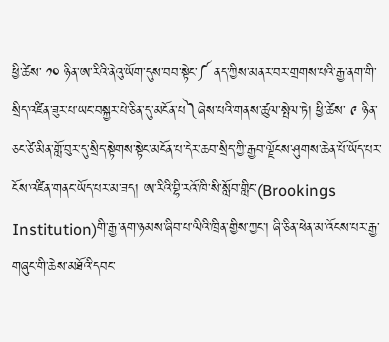ཕྱི་ཚེས་ ༡༠ ཉིན་ཨ་རིའི་ནེའུ་ཡོག་དུས་བབ་སྟེང་༼ ནད་ཀྱིས་མནར་བར་གྲགས་པའི་རྒྱ་ནག་གི་སྲིད་འཛིན་ཟུར་པ་ཡང་བསྐྱར་པེ་ཅིན་དུ་མངོན་པ༽ཞེས་པའི་གནས་ཚུལ་སྤེལ་ཏེ། ཕྱི་ཚེས་ ༩ ཉིན་ཅང་ཙེ་མིན་གློ་བུར་དུ་སྲིད་སྟེགས་སྟེང་མངོན་པ་དེར་ཆབ་སྲིད་ཀྱི་རྒྱབ་ལྗོངས་ཤུགས་ཆེན་པོ་ཡོད་པར་ངོས་འཛིན་གནང་ཡོད་པར་མ་ཟད། ཨ་རིའི་བྷི་རའོ་ཁི་སི་སློབ་གླིང་(Brookings Institution)གི་རྒྱ་ནག་ཉམས་ཞིབ་པ་ལིའི་ཁྲིན་གྱིས་ཀྱང་། ཞི་ཅིན་ཕེན་མ་འོངས་པར་རྒྱ་གཞུང་གི་ཆེས་མཐོའི་དབང་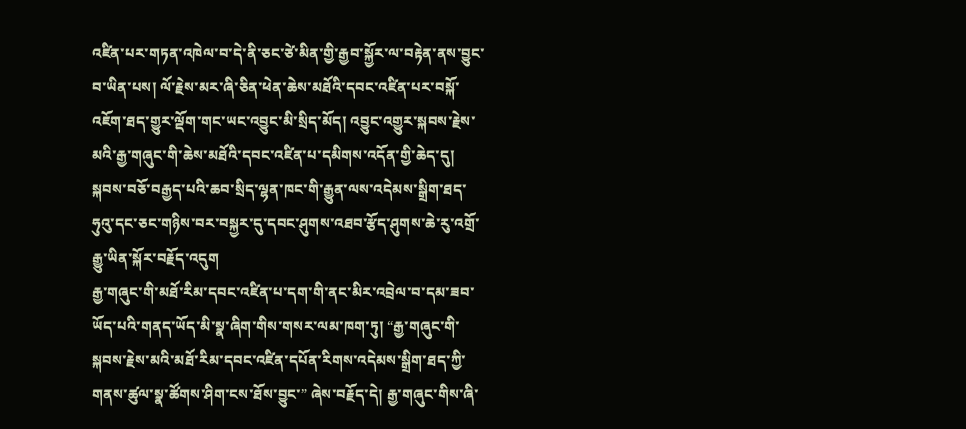འཛིན་པར་གཏན་འཁེལ་བ་དེ་ནི་ཅང་ཙེ་མིན་གྱི་རྒྱབ་སྐྱོར་ལ་བརྟེན་ནས་བྱུང་བ་ཡིན་པས། ལོ་རྗེས་མར་ཞི་ཅིན་ཕེན་ཆེས་མཐོའི་དབང་འཛིན་པར་བསྐོ་འཇོག་ཐད་གྱུར་ལྡོག་གང་ཡང་འབྱུང་མི་སྲིད་མོད། འབྱུང་འགྱུར་སྐབས་རྗེས་མའི་རྒྱ་གཞུང་གི་ཆེས་མཐོའི་དབང་འཛིན་པ་དམིགས་འདོན་གྱི་ཆེད་དུ། སྐབས་བཅོ་བརྒྱད་པའི་ཆབ་སྲིད་ལྷན་ཁང་གི་རྒྱུན་ལས་འདེམས་སྒྲིག་ཐད་ཧུའུ་དང་ཅང་གཉིས་བར་བསྐྱར་དུ་དབང་ཤུགས་འཐབ་རྩོད་ཤུགས་ཆེ་རུ་འགྲོ་རྒྱུ་ཡིན་སྐོར་བརྗོད་འདུག
རྒྱ་གཞུང་གི་མཐོ་རིམ་དབང་འཛིན་པ་དག་གི་ནང་མིར་འབྲེལ་བ་དམ་ཟབ་ཡོད་པའི་གནད་ཡོད་མི་སྣ་ཞིག་གིས་གསར་ལམ་ཁག་ཏུ། “རྒྱ་གཞུང་གི་སྐབས་རྗེས་མའི་མཐོ་རིམ་དབང་འཛིན་དཔོན་རིགས་འདེམས་སྒྲིག་ཐད་ཀྱི་གནས་ཚུལ་སྣ་ཚོགས་ཤིག་ངས་ཐོས་བྱུང་” ཞེས་བརྗོད་དེ། རྒྱ་གཞུང་གིས་ཞི་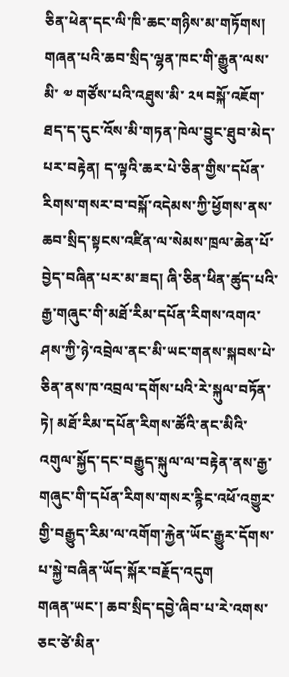ཅིན་ཕེན་དང་ལི་ཁི་ཆང་གཉིས་མ་གཏོགས། གཞན་པའི་ཆབ་སྲིད་ལྷན་ཁང་གི་རྒྱུན་ལས་མི་ ༧ གཙོས་པའི་འཐུས་མི་ ༢༥ བསྐོ་འཇོག་ཐད་ད་དུང་འོས་མི་གཏན་ཁེལ་བྱུང་ཐུབ་མེད་པར་བརྟེན། ད་ལྟའི་ཆར་པེ་ཅིན་གྱིས་དཔོན་རིགས་གསར་བ་བསྐོ་འདེམས་ཀྱི་ཕྱོགས་ནས་ཆབ་སྲིད་སྟངས་འཛིན་ལ་སེམས་ཁྲལ་ཆེན་པོ་བྱེད་བཞིན་པར་མ་ཟད། ཞི་ཅིན་ཕིན་ཚུད་པའི་རྒྱ་གཞུང་གི་མཐོ་རིམ་དཔོན་རིགས་འགའ་ཤས་ཀྱི་ཉེ་འབྲེལ་ནང་མི་ཡང་གནས་སྐབས་པེ་ཅིན་ནས་ཁ་འབྲལ་དགོས་པའི་རེ་སྐུལ་བཏོན་ཏེ། མཐོ་རིམ་དཔོན་རིགས་ཚོའི་ནང་མིའི་འགུལ་སྐྱོད་དང་བརྒྱུད་སྐུལ་ལ་བརྟེན་ནས་རྒྱ་གཞུང་གི་དཔོན་རིགས་གསར་རྙིང་འཕོ་འགྱུར་གྱི་བརྒྱུད་རིམ་ལ་འགོག་རྐྱེན་ཡོང་རྒྱུར་དོགས་པ་སྐྱེ་བཞིན་ཡོད་སྐོར་བརྗོད་འདུག
གཞན་ཡང་། ཆབ་སྲིད་དབྱེ་ཞིབ་པ་རེ་འགས་ཅང་ཙེ་མིན་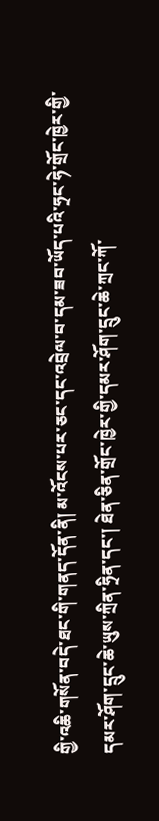གྱི་འཆི་གསོན་བདེ་ཐང་གི་གནད་དོན་ནི། མ་འོངས་པར་ཅང་དང་འབྲེལ་བ་དམ་ཟབ་ཡོད་པའི་ཧྲང་ཧེ་གྲོང་ཁྱེར་གྱི་དམར་ཤོག་དྲུང་ཆེ་ཡུས་ཀྲིན་ཧྲིན་དང་། ཐེན་ཅིན་གྲོང་ཁྱེར་གྱི་དམར་ཤོག་དྲུང་ཆེ་ཀྲང་ཀོ་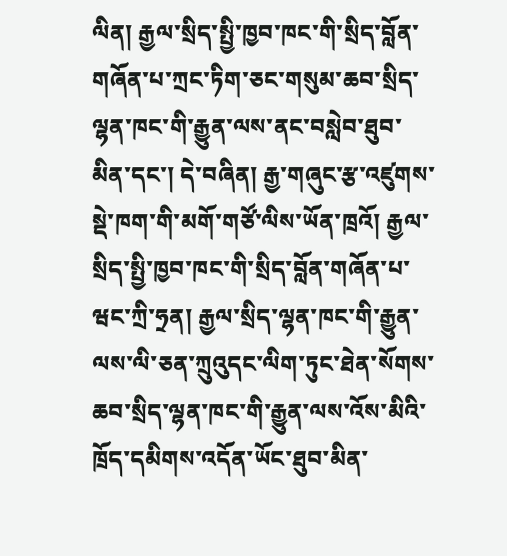ལིན། རྒྱལ་སྲིད་སྤྱི་ཁྱབ་ཁང་གི་སྲིད་བློན་གཞོན་པ་ཀྲང་ཏིག་ཅང་གསུམ་ཆབ་སྲིད་ལྷན་ཁང་གི་རྒྱུན་ལས་ནང་བསླེབ་ཐུབ་མིན་དང་། དེ་བཞིན། རྒྱ་གཞུང་རྩ་འཛུགས་སྡེ་ཁག་གི་མགོ་གཙོ་ལིས་ཡོན་ཁྲའོ། རྒྱལ་སྲིད་སྤྱི་ཁྱབ་ཁང་གི་སྲིད་བློན་གཞོན་པ་ཝང་ཀྲི་ཧྲན། རྒྱལ་སྲིད་ལྷན་ཁང་གི་རྒྱུན་ལས་ལི་ཅན་ཀྲུའུདང་ལིག་ཏུང་ཐེན་སོགས་ཆབ་སྲིད་ལྷན་ཁང་གི་རྒྱུན་ལས་འོས་མིའི་ཁྲོད་དམིགས་འདོན་ཡོང་ཐུབ་མིན་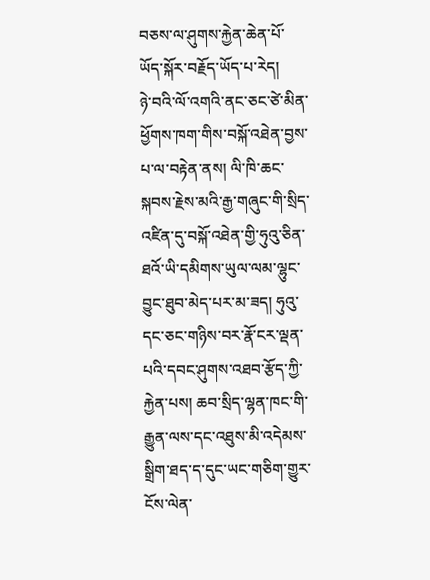བཅས་ལ་ཤུགས་རྐྱེན་ཆེན་པོ་ཡོད་སྐོར་བརྗོད་ཡོད་པ་རེད།
ཉེ་བའི་ལོ་འགའི་ནང་ཅང་ཙེ་མིན་ཕྱོགས་ཁག་གིས་བསྐོ་འཐེན་བྱས་པ་ལ་བརྟེན་ནས། ལི་ཁི་ཆང་སྐབས་རྗེས་མའི་རྒྱ་གཞུང་གི་སྲིད་འཛིན་དུ་བསྐོ་འཐེན་གྱི་ཧུའུ་ཅིན་ཐའོ་ཡི་དམིགས་ཡུལ་ལམ་ལྷུང་བྱུང་ཐུབ་མེད་པར་མ་ཟད། ཧུའུ་དང་ཅང་གཉིས་བར་རྣོ་ངར་ལྡན་པའི་དབང་ཤུགས་འཐབ་རྩོད་ཀྱི་རྐྱེན་པས། ཆབ་སྲིད་ལྷན་ཁང་གི་རྒྱུན་ལས་དང་འཐུས་མི་འདེམས་སྒྲིག་ཐད་ད་དུང་ཡང་གཅིག་གྱུར་ངོས་ལེན་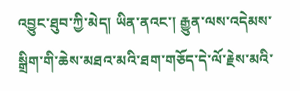འབྱུང་ཐུབ་ཀྱི་མེད། ཡིན་ནའང་། རྒྱུན་ལས་འདེམས་སྒྲིག་གི་ཆེས་མཐའ་མའི་ཐག་གཅོད་དེ་ལོ་རྗེས་མའི་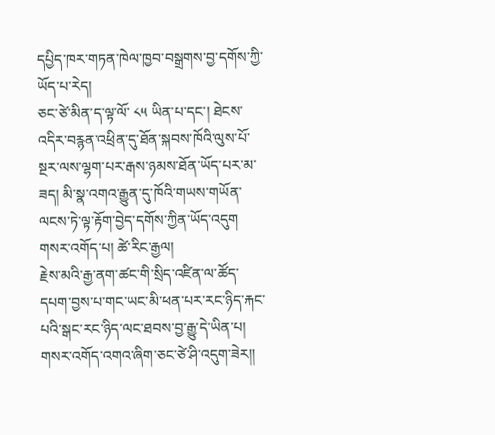དཔྱིད་ཁར་གཏན་ཁེལ་ཁྱབ་བསྒྲགས་བྱ་དགོས་ཀྱི་ཡོད་པ་རེད།
ཅང་ཙེ་མིན་ད་ལྟ་ལོ་ ༨༥ ཡིན་པ་དང་། ཐེངས་འདིར་བརྙན་འཕྲིན་དུ་ཐོན་སྐབས་ཁོའི་ལུས་པོ་སྔར་ལས་ལྷག་པར་རྒས་ཉམས་ཐོན་ཡོད་པར་མ་ཟད། མི་སྣ་འགའ་རྒྱུན་དུ་ཁོའི་གཡས་གཡོན་ལངས་ཏེ་ལྟ་རྟོག་བྱེད་དགོས་ཀྱིན་ཡོད་འདུག
གསར་འགོད་པ། ཚེ་རིང་རྒྱལ།
རྗེས་མའི་རྒྱ་ནག་ཚང་གི་སྲིད་འཛིན་ལ་ཚོད་དཔག་བྱས་པ་གང་ཡང་མི་ཕན་པར་རང་ཉིད་རྐང་པའི་སྒང་རང་ཉིད་ལང་ཐབས་བྱ་རྒྱུ་དེ་ཡིན་པ།
གསར་འགོད་འགའ་ཞིག་ཅང་ཙེ་ཤི་འདུག་ཟེར།།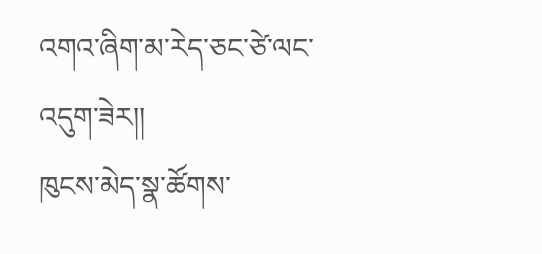འགའ་ཞིག་མ་རེད་ཅང་ཙེ་ལང་འདུག་ཟེར།།
ཁུངས་མེད་སྣ་ཚོགས་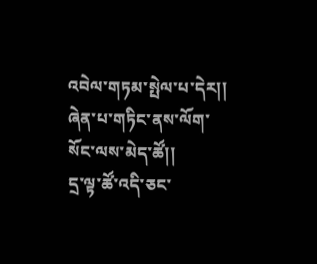འབེལ་གཏམ་སྤེལ་པ་དེར།།
ཞེན་པ་གཏིང་ནས་ལོག་སོང་ལས་མེད་ཚོ།།
དྲ་ལྟ་ཚོ་འདི་ཅང་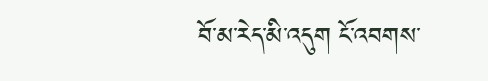བོ་མ་རེད་མི་འདུག ངོ་འབགས་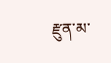རྫུན་མ་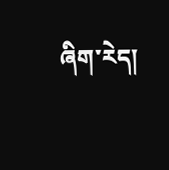ཞིག་རེད།